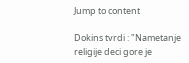Jump to content

Dokins tvrdi : "Nametanje religije deci gore je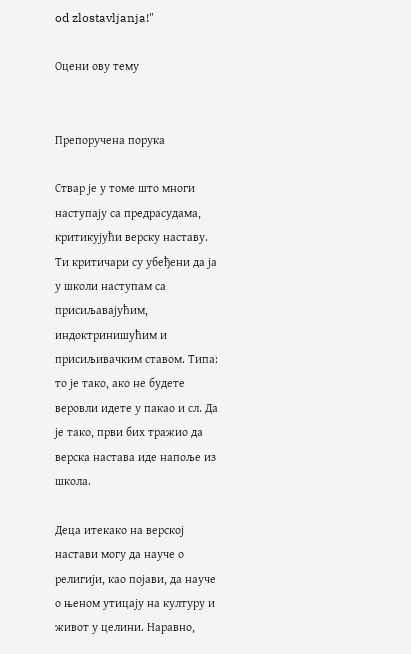od zlostavljanja!"

Оцени ову тему


Препоручена порука

Ствар је у томе што многи наступају са предрасудама, критикујући верску наставу. Ти критичари су убеђени да ја у школи наступам са присиљавајућим, индоктринишућим и присиљивачким ставом. Типа: то је тако, ако не будете веровли идете у пакао и сл. Да је тако, први бих тражио да верска настава иде напоље из школа.

Деца итекако на верској настави могу да науче о религији, као појави, да науче о њеном утицају на културу и живот у целини. Наравно,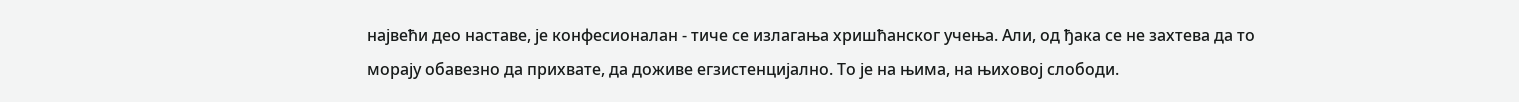највећи део наставе, је конфесионалан - тиче се излагања хришћанског учења. Али, од ђака се не захтева да то морају обавезно да прихвате, да доживе егзистенцијално. То је на њима, на њиховој слободи.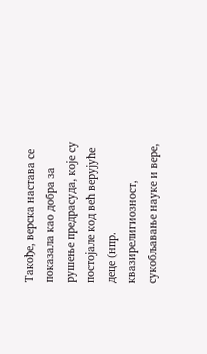Такође, верска настава се показала као добра за рушење предрасуда, које су постојале код већ верујуће деце (нпр. квазирелигиозност, сукобљавање науке и вере,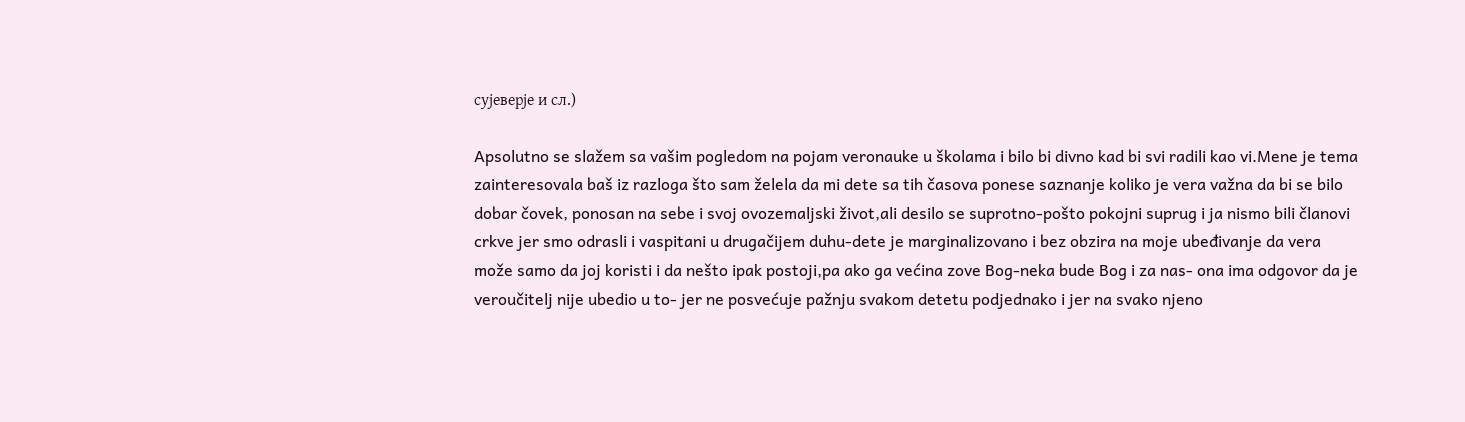сујеверје и сл.)

Apsolutno se slažem sa vašim pogledom na pojam veronauke u školama i bilo bi divno kad bi svi radili kao vi.Mene je tema zainteresovala baš iz razloga što sam želela da mi dete sa tih časova ponese saznanje koliko je vera važna da bi se bilo dobar čovek, ponosan na sebe i svoj ovozemaljski život,ali desilo se suprotno-pošto pokojni suprug i ja nismo bili članovi crkve jer smo odrasli i vaspitani u drugačijem duhu-dete je marginalizovano i bez obzira na moje ubeđivanje da vera može samo da joj koristi i da nešto ipak postoji,pa ako ga većina zove Bog-neka bude Bog i za nas- ona ima odgovor da je veroučitelj nije ubedio u to- jer ne posvećuje pažnju svakom detetu podjednako i jer na svako njeno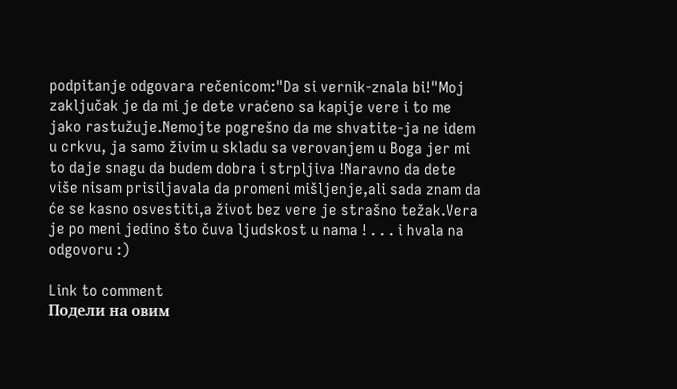podpitanje odgovara rečenicom:"Da si vernik-znala bi!"Moj zaključak je da mi je dete vraćeno sa kapije vere i to me jako rastužuje.Nemojte pogrešno da me shvatite-ja ne idem u crkvu, ja samo živim u skladu sa verovanjem u Boga jer mi to daje snagu da budem dobra i strpljiva !Naravno da dete više nisam prisiljavala da promeni mišljenje,ali sada znam da će se kasno osvestiti,a život bez vere je strašno težak.Vera je po meni jedino što čuva ljudskost u nama ! . . . i hvala na odgovoru :)

Link to comment
Подели на овим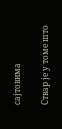сајтовима

Ствар је у томе што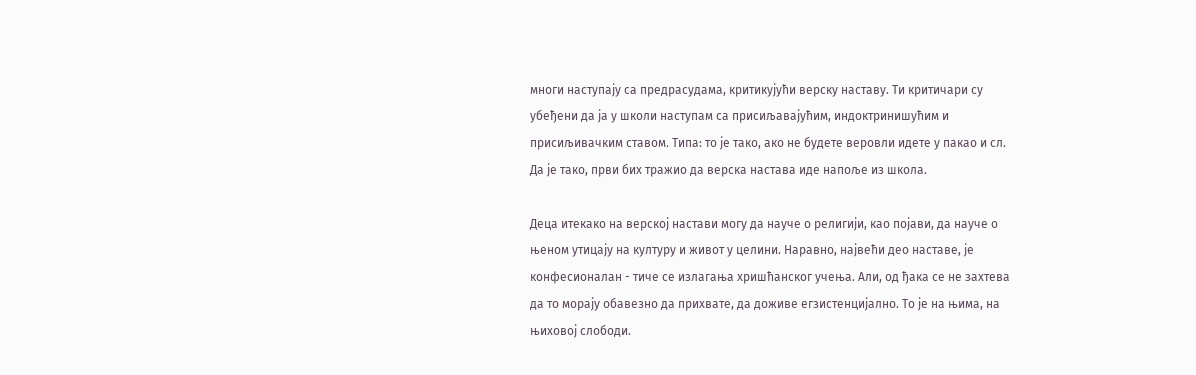многи наступају са предрасудама, критикујући верску наставу. Ти критичари су убеђени да ја у школи наступам са присиљавајућим, индоктринишућим и присиљивачким ставом. Типа: то је тако, ако не будете веровли идете у пакао и сл. Да је тако, први бих тражио да верска настава иде напоље из школа.

Деца итекако на верској настави могу да науче о религији, као појави, да науче о њеном утицају на културу и живот у целини. Наравно, највећи део наставе, је конфесионалан - тиче се излагања хришћанског учења. Али, од ђака се не захтева да то морају обавезно да прихвате, да доживе егзистенцијално. То је на њима, на њиховој слободи.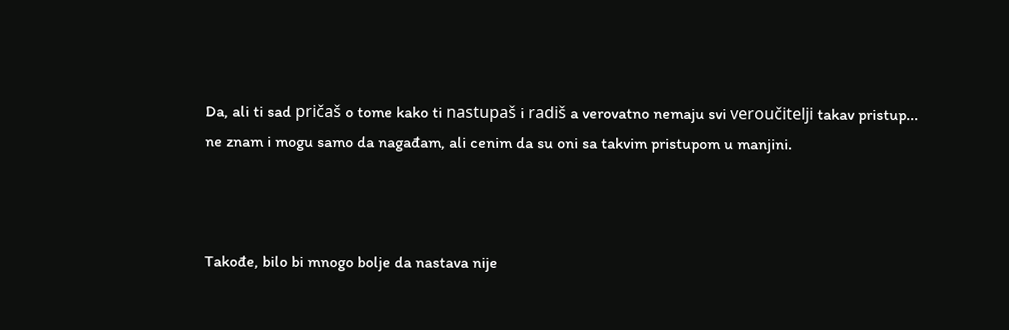Da, ali ti sad pričaš o tome kako ti nastupaš i radiš a verovatno nemaju svi veroučitelji takav pristup... ne znam i mogu samo da nagađam, ali cenim da su oni sa takvim pristupom u manjini.



Takođe, bilo bi mnogo bolje da nastava nije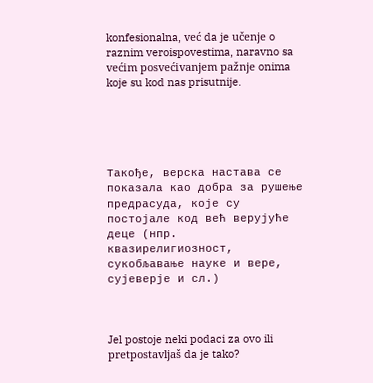konfesionalna, već da je učenje o raznim veroispovestima, naravno sa većim posvećivanjem pažnje onima koje su kod nas prisutnije.





Такође, верска настава се показала као добра за рушење предрасуда, које су постојале код већ верујуће деце (нпр. квазирелигиозност, сукобљавање науке и вере, сујеверје и сл.)



Jel postoje neki podaci za ovo ili pretpostavljaš da je tako?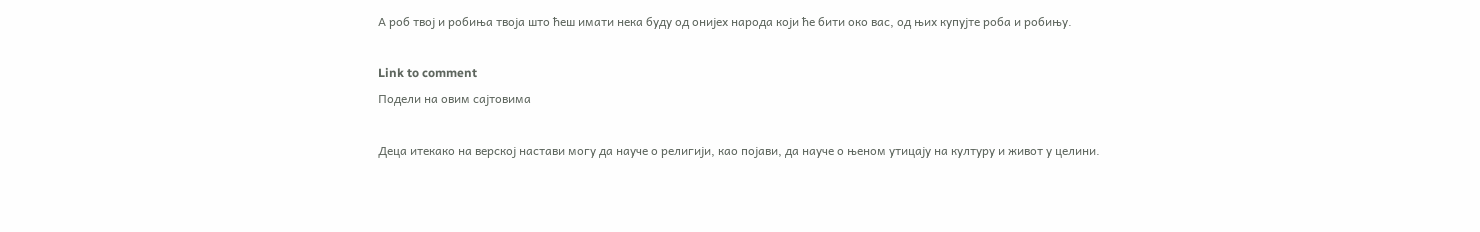А роб твој и робиња твоја што ћеш имати нека буду од онијех народа који ће бити око вас, од њих купујте роба и робињу.

Link to comment
Подели на овим сајтовима

Деца итекако на верској настави могу да науче о религији, као појави, да науче о њеном утицају на културу и живот у целини.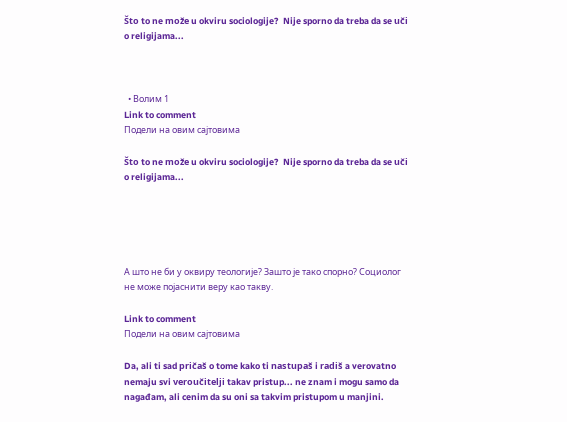Što to ne može u okviru sociologije?  Nije sporno da treba da se uči o religijama...



  • Волим 1
Link to comment
Подели на овим сајтовима

Što to ne može u okviru sociologije?  Nije sporno da treba da se uči o religijama...





А што не би у оквиру теологије? Зашто је тако спорно? Социолог не може појаснити веру као такву.

Link to comment
Подели на овим сајтовима

Da, ali ti sad pričaš o tome kako ti nastupaš i radiš a verovatno nemaju svi veroučitelji takav pristup... ne znam i mogu samo da nagađam, ali cenim da su oni sa takvim pristupom u manjini.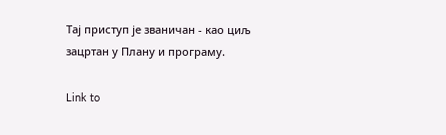Тај приступ је званичан - као циљ зацртан у Плану и програму.

Link to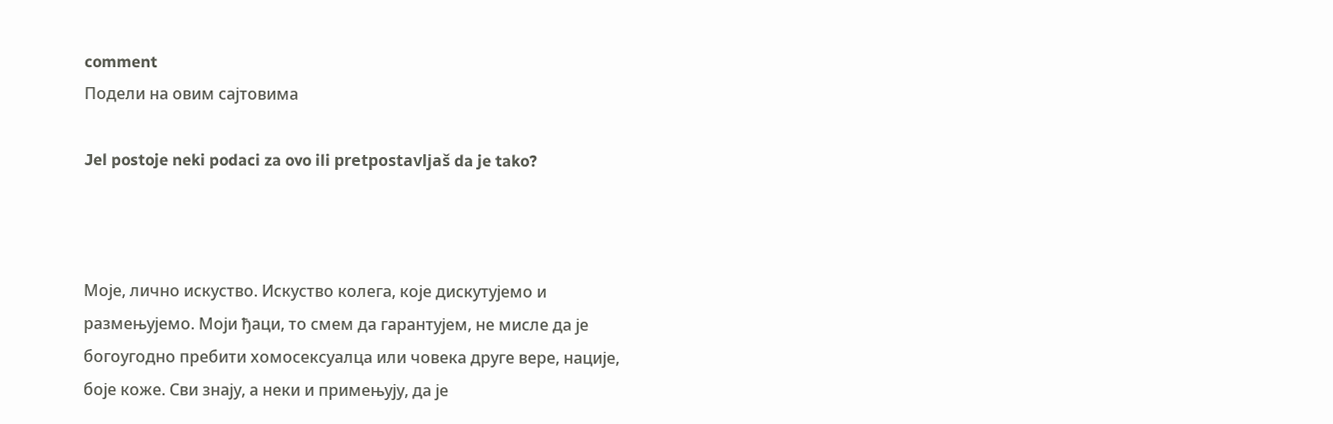comment
Подели на овим сајтовима

Jel postoje neki podaci za ovo ili pretpostavljaš da je tako?



Моје, лично искуство. Искуство колега, које дискутујемо и размењујемо. Моји ђаци, то смем да гарантујем, не мисле да је богоугодно пребити хомосексуалца или човека друге вере, нације, боје коже. Сви знају, а неки и примењују, да је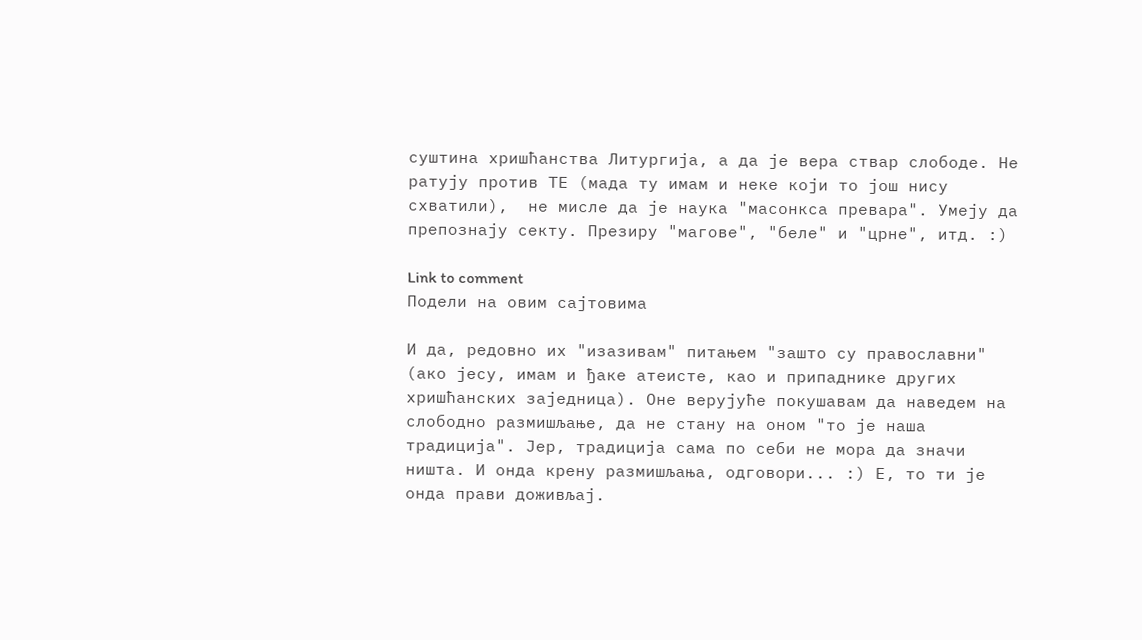суштина хришћанства Литургија, а да је вера ствар слободе. Не ратују против ТЕ (мада ту имам и неке који то још нису схватили),  не мисле да је наука "масонкса превара". Умеју да препознају секту. Презиру "магове", "беле" и "црне", итд. :)

Link to comment
Подели на овим сајтовима

И да, редовно их "изазивам" питањем "зашто су православни" (ако јесу, имам и ђаке атеисте, као и припаднике других хришћанских заједница). Оне верујуће покушавам да наведем на слободно размишљање, да не стану на оном "то је наша традиција". Јер, традиција сама по себи не мора да значи ништа. И онда крену размишљања, одговори... :) Е, то ти је онда прави доживљај.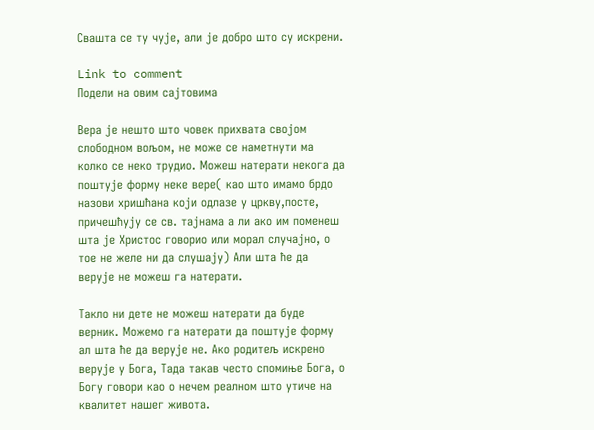Свашта се ту чује, али је добро што су искрени.

Link to comment
Подели на овим сајтовима

Вера је нешто што човек прихвата својом слободном вољом, не може се наметнути ма колко се неко трудио. Можеш натерати некога да поштује форму неке вере( као што имамо брдо назови хришћана који одлазе у цркву,посте, причешћују се св. тајнама а ли ако им поменеш шта је Христос говорио или морал случајно, о тое не желе ни да слушају) Али шта ће да верује не можеш га натерати.

Такло ни дете не можеш натерати да буде верник. Можемо га натерати да поштује форму ал шта ће да верује не. Ако родитељ искрено верује у Бога, Тада такав често спомиње Бога, о Богу говори као о нечем реалном што утиче на квалитет нашег живота.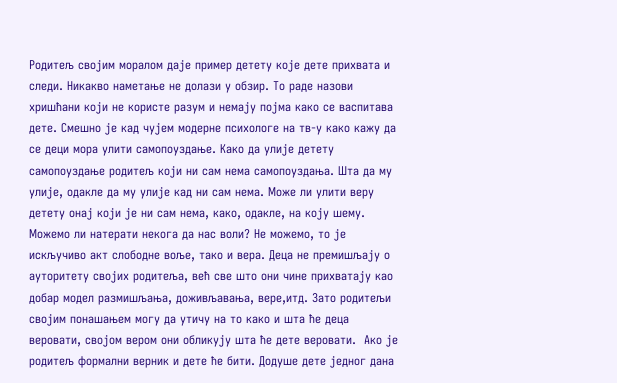Родитељ својим моралом даје пример детету које дете прихвата и следи. Никакво наметање не долази у обзир. То раде назови хришћани који не користе разум и немају појма како се васпитава дете. Смешно је кад чујем модерне психологе на тв-у како кажу да се деци мора улити самопоуздање. Како да улије детету самопоуздање родитељ који ни сам нема самопоуздања. Шта да му улије, одакле да му улије кад ни сам нема. Може ли улити веру детету онај који је ни сам нема, како, одакле, на коју шему. Можемо ли натерати некога да нас воли? Не можемо, то је искључиво акт слободне воље, тако и вера. Деца не премишљају о ауторитету својих родитеља, већ све што они чине прихватају као добар модел размишљања, доживљавања, вере,итд. Зато родитељи својим понашањем могу да утичу на то како и шта ће деца веровати, својом вером они обликују шта ће дете веровати.  Ако је родитељ формални верник и дете ће бити. Додуше дете једног дана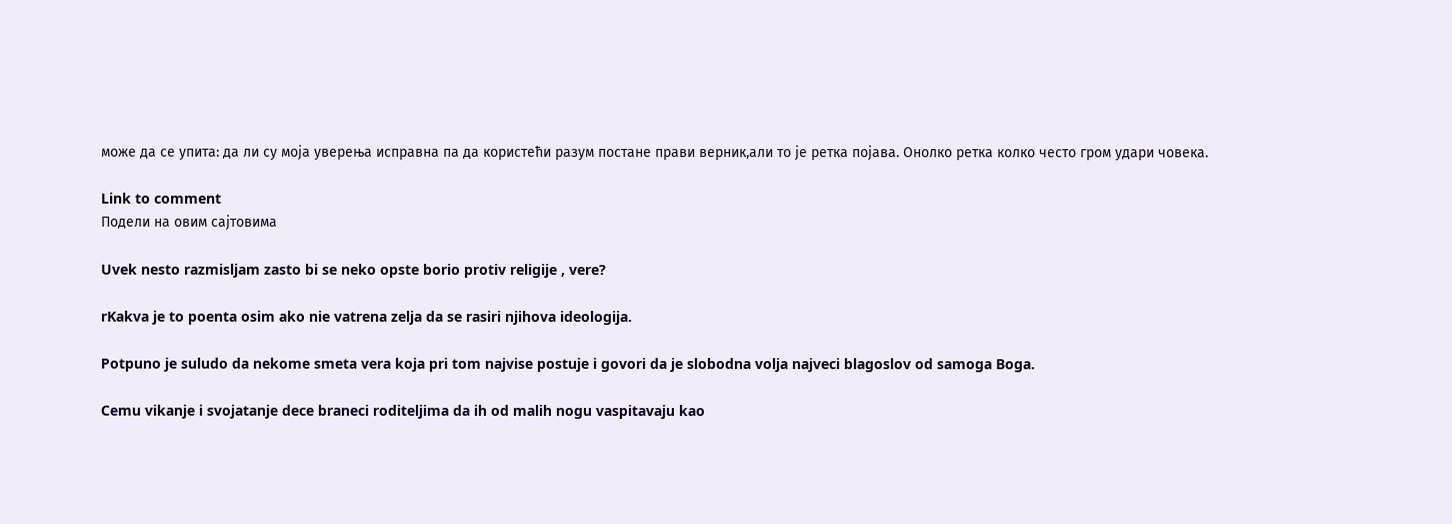може да се упита: да ли су моја уверења исправна па да користећи разум постане прави верник,али то је ретка појава. Онолко ретка колко често гром удари човека.

Link to comment
Подели на овим сајтовима

Uvek nesto razmisljam zasto bi se neko opste borio protiv religije , vere?

rKakva je to poenta osim ako nie vatrena zelja da se rasiri njihova ideologija.

Potpuno je suludo da nekome smeta vera koja pri tom najvise postuje i govori da je slobodna volja najveci blagoslov od samoga Boga.

Cemu vikanje i svojatanje dece braneci roditeljima da ih od malih nogu vaspitavaju kao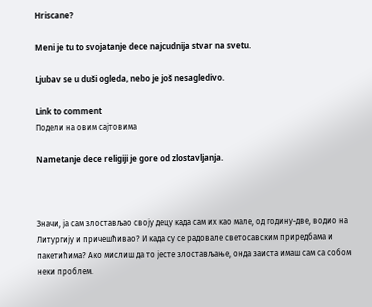Hriscane?

Meni je tu to svojatanje dece najcudnija stvar na svetu.

Ljubav se u duši ogleda, nebo je još nesagledivo.

Link to comment
Подели на овим сајтовима

Nametanje dece religiji je gore od zlostavljanja.



Значи, ја сам злостављао своју децу када сам их као мале, од годину-две, водио на Литургију и причешћивао? И када су се радовале светосавским приредбама и пакетићима? Ако мислиш да то јесте злостављање, онда заиста имаш сам са собом неки проблем.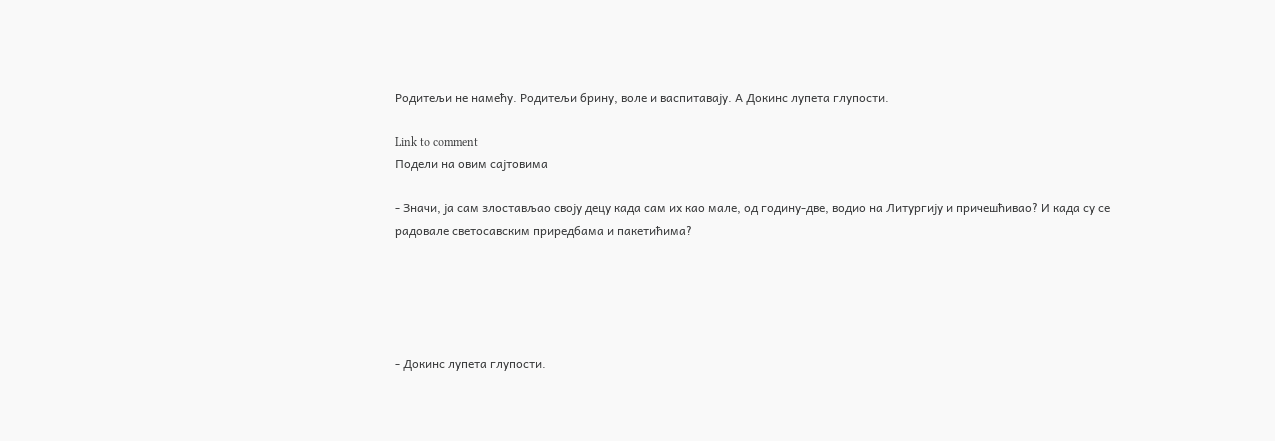Родитељи не намећу. Родитељи брину, воле и васпитавају. А Докинс лупета глупости.

Link to comment
Подели на овим сајтовима

- Значи, ја сам злостављао своју децу када сам их као мале, од годину-две, водио на Литургију и причешћивао? И када су се радовале светосавским приредбама и пакетићима?





- Докинс лупета глупости.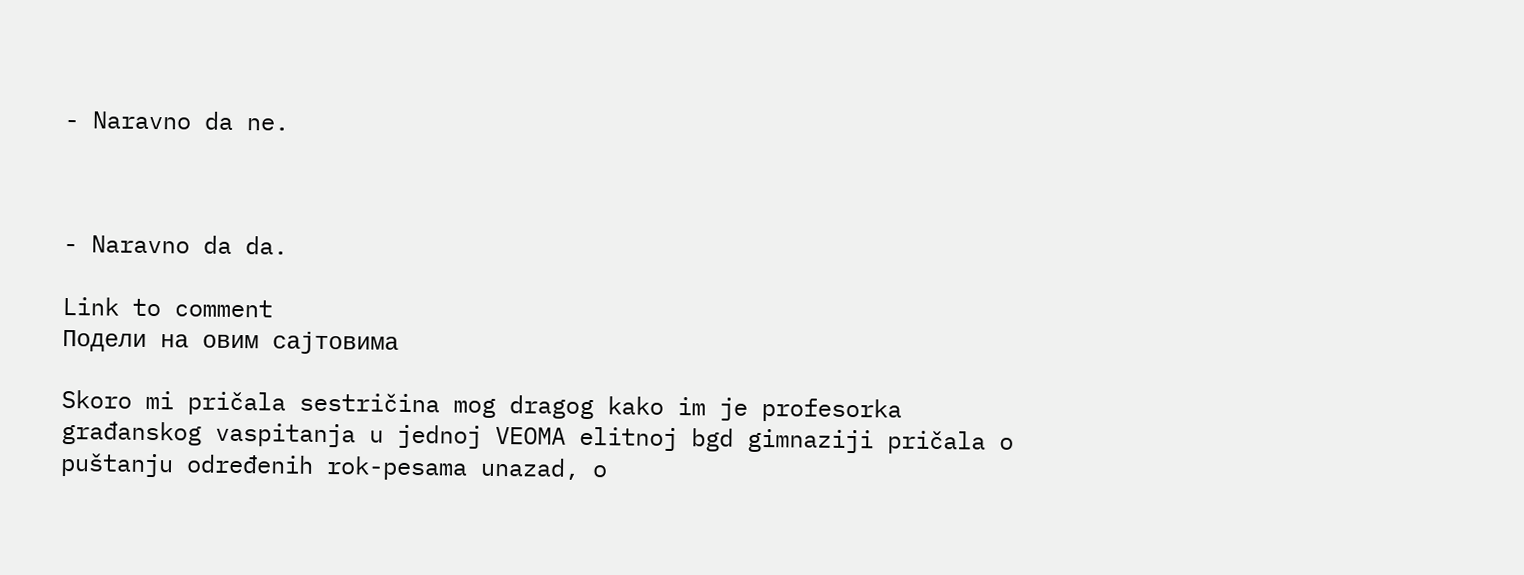- Naravno da ne.



- Naravno da da.

Link to comment
Подели на овим сајтовима

Skoro mi pričala sestričina mog dragog kako im je profesorka građanskog vaspitanja u jednoj VEOMA elitnoj bgd gimnaziji pričala o puštanju određenih rok-pesama unazad, o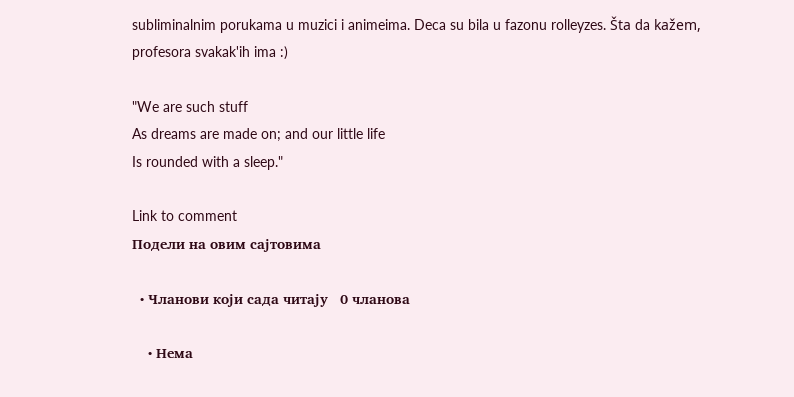subliminalnim porukama u muzici i animeima. Deca su bila u fazonu rolleyzes. Šta da kažem, profesora svakak'ih ima :)

"We are such stuff
As dreams are made on; and our little life
Is rounded with a sleep."

Link to comment
Подели на овим сајтовима

  • Чланови који сада читају   0 чланова

    • Нема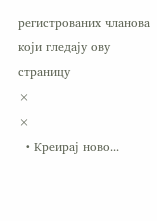регистрованих чланова који гледају ову страницу
×
×
  • Креирај ново...